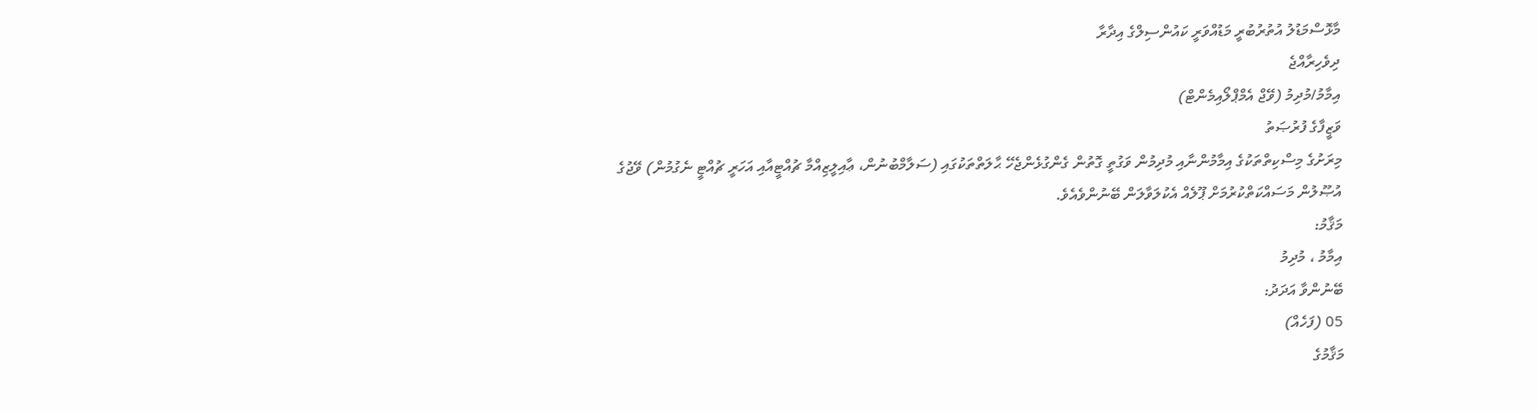މާޅޮސްމަޑުލު އުތުރުބުރީ މަޑުއްވަރީ ކައުންސިލްގެ އިދާރާ
ދިވެހިރާއްޖެ
އިމާމު/މުދިމު (ވޭޖް އެމްޕްލޯއިމެންޓް)
ވަޒީފާގެ ފުރުޞަތު
މިރަށުގެ މިސްކިތްތަކުގެ އިމާމުންނާއި މުދިމުން ވަގުތީ ގޮތުން ގެންގުޅެންޖެހޭ ޙާލަތްތަކުގައި (ސަލާމްބުނުން، ޢާއިލީޒިއްމާ ޗުއްޓީއާއި އަހަރީ ޗުއްޓީ ނެގުމުން) ވޭޖުގެ އުޞޫލުން މަސައްކަތްކުރުމަށް ޕޫލެއް އެކުލަވާލަން ބޭނުންވެއެވެ.
މަޤާމު:
އިމާމު ، މުދިމު
ބޭނުންވާ އަދަދު:
05 (ފަހެއް)
މަޤާމުގެ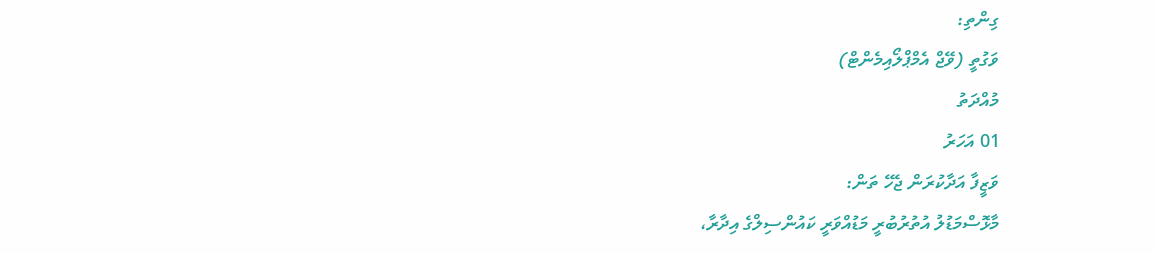ގިންތި:
ވަގުތީ (ވޭޖް އެމްޕްލޯއިމެންޓް)
މުއްދަތު
01 އަހަރު
ވަޒީފާ އަދާކުރަން ޖެހޭ ތަން:
މާޅޮސްމަޑުލު އުތުރުބުރީ މަޑުއްވަރީ ކައުންސިލްގެ އިދާރާ،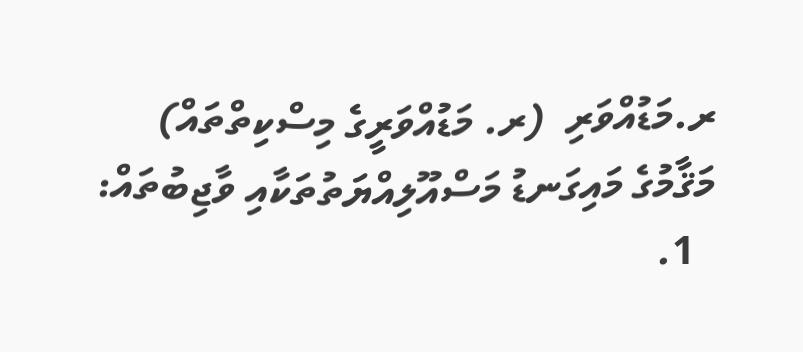ރ.މަޑުއްވަރި  (ރ. މަޑުއްވަރީގެ މިސްކިތްތައް)
މަޤާމުގެ މައިގަނޑު މަސްއޫލިއްޔަތުތަކާއި ވާޖިބުތައް:
  1.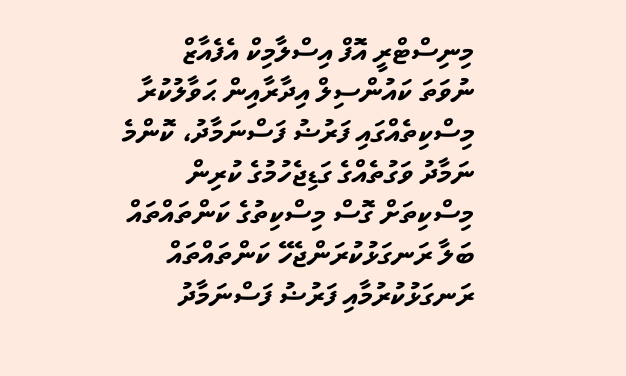މިނިސްޓްރީ އޮފް އިސްލާމިކް އެފެއާޒް ނުވަތަ ކައުންސިލް އިދާރާއިން ޙަވާލުކުރާ މިސްކިތެއްގައި ފަރުޟު ފަސްނަމާދު، ކޮންމެ ނަމާދު ވަގުތެއްގެ ގަޑިޖެހުމުގެ ކުރިން މިސްކިތަށް ގޮސް މިސްކިތުގެ ކަންތައްތައް ބަލާ ރަނގަޅުކުރަންޖެހޭ ކަންތައްތައް ރަނގަޅުކުރުމާއި ފަރުޟު ފަސްނަމާދު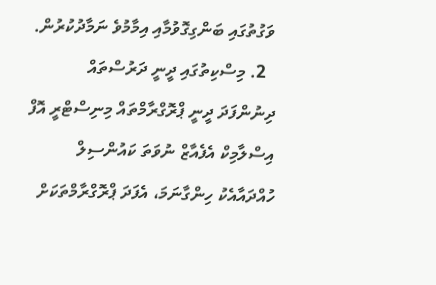ވަގުތުގައި ބަންގިގޮވުމާއި އިމާމުވެ ނަމާދުކުރުން.
  2. މިސްކިތުގައި ދީނީ ދަރުސްތައް ދިނުންފަދަ ދީނީ ޕްރޮގްރާމްތައް މިނިސްޓްރީ އޮފް އިސްލާމިކް އެފެއާޒް ނުވަތަ ކައުންސިލް ހުއްދައާއެކު ހިންގާނަމަ، އެފަދަ ޕްރޮގްރާމްތަކަށް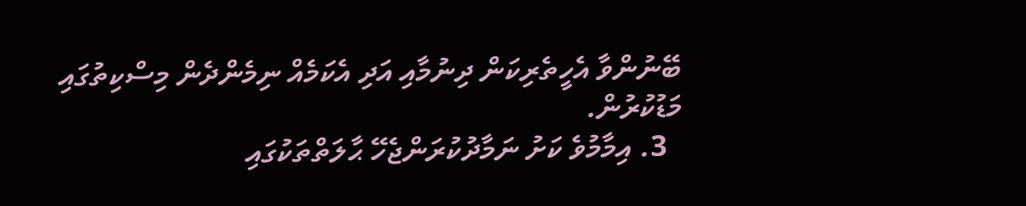ބޭނުންވާ އެހީތެރިކަން ދިނުމާއި އަދި އެކަމެއް ނިމެންދެން މިސްކިތުގައި މަޑުކުރުން.
  3. އިމާމުވެ ކަށު ނަމާދުކުރަންޖެހޭ ޙާލަތްތަކުގައި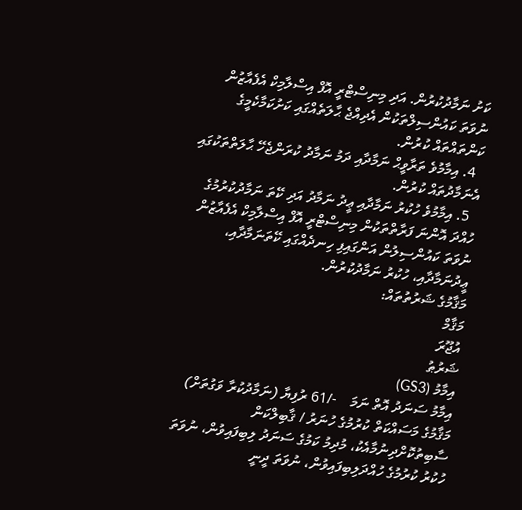ކަށު ނަމާދުކުރުން. އަދި މިނިސްޓްރީ އޮފް އިސްލާމިކް އެފެއާޒުން ނުވަތަ ކައުންސިލްތަކުން އެދިއްޖެ ޙާލަތެއްގައި ކަށުކަމާކެމީގެ ކަންތައްތައް ކުރުން.
  4. އިމާމުވެ ތަރާވީޙް ނަމާދާއި ދަމު ނަމާދު ކުރަންޖެހޭ ޙާލަތްތަކުގައި އެނަމާދުތައް ކުރުން.
  5. އިމާމުވެ ހުކުރު ނަމާދާއި ޢީދު ނަމާދު އަދި ކޭތަ ނަމާދުކުރުމުގެ ހުއްދަ އޮންނަ ފަރާތްތަކުން މިނިސްޓްރީ އޮފް އިސްލާމިކް އެފެއާޒުން ނުވަތަ ކައުންސިލުން އަންގައިފި ހިނދެއްގައި ކޭތަނަމާދާއި، ޢީދުނަމާދާއި، ހުކުރު ނަމާދުކުރުން.
މަޤާމުގެ ޝަރުތުތައް:
މަޤާމް
އުޖޫރަ
ޝަރުޠު
އިމާމު (GS3)
އިމާމު ސަނަދު އޮތް ނަމަ    -/61 ރުފިޔާ (ނަމާދުކުރާ ވަގުތަށް)
މަޤާމުގެ މަސައްކަތް ކުރުމުގެ ހުނަރު / ޤާބިލްކަން ސާބިތުކޮށްދިނުމާއެކު، މުދިމު ކަމުގެ ސަނަދު ލިބިފައިވުން، ނުވަތަ ހުކުރު ކުރުމުގެ ހުއްދަލިބިފައިވުން، ނުވަތަ ދީނީ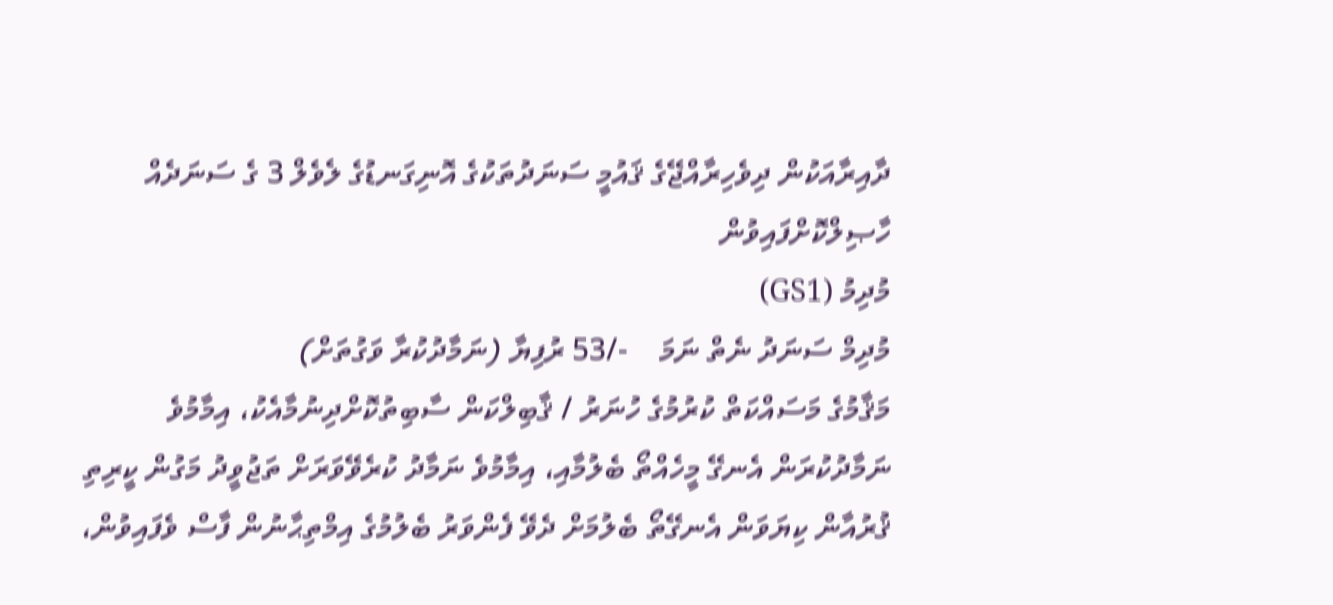ދާއިރާއަކުން ދިވެހިރާއްޖޭގެ ޤައުމީ ސަނަދުތަކުގެ އޮނިގަނޑުގެ ލެވެލް 3 ގެ ސަނަދެއް ހާޞިލްކޮށްފައިވުން
މުދިމު (GS1)
މުދިމް ސަނަދު ނެތް ނަމަ    -/53 ރުފިޔާ (ނަމާދުކުރާ ވަގުތަށް)
މަޤާމުގެ މަސައްކަތް ކުރުމުގެ ހުނަރު / ޤާބިލްކަން ސާބިތުކޮށްދިނުމާއެކު، އިމާމުވެ ނަމާދުކުރަން އެނގޭ މީހެއްތޯ ބެލުމާއި، އިމާމުވެ ނަމާދު ކުރެވޭވަރަށް ތަޖުވީދު މަގުން ކީރިތި ޤުރުއާން ކިޔަވަން އެނގޭތޯ ބެލުމަށް ދެވޭ ފެންވަރު ބެލުމުގެ އިމްތިޙާނުން ފާސް ވެފައިވުން،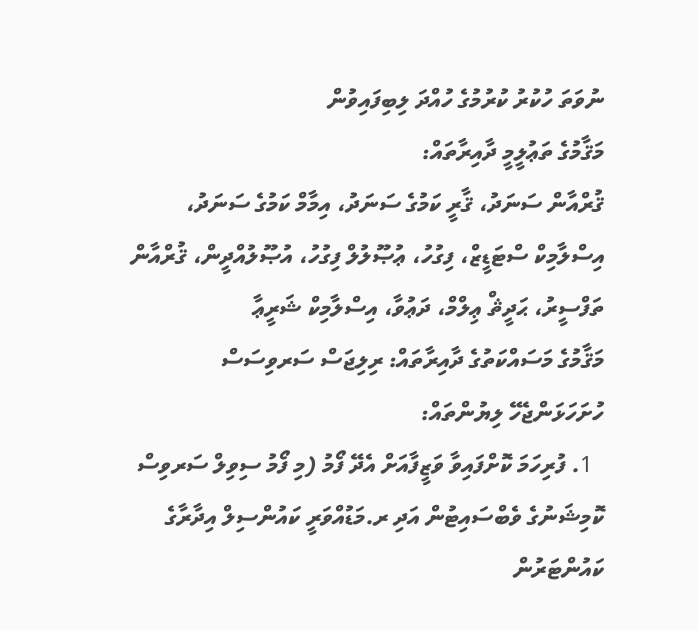ނުވަތަ ހުކުރު ކުރުމުގެ ހުއްދަ ލިބިފައިވުން
މަޤާމުގެ ތަޢުލީމީ ދާއިރާތައް:
ޤުރްއާން ސަނަދު، ޤާރީ ކަމުގެ ސަނަދު، އިމާމް ކަމުގެ ސަނަދު، އިސްލާމިކް ސްޓަޑީޒް، ފިގުހު، ޢުޞޫލުލް ފިގުހު، އުޞޫލުއްދީން، ޤުރްއާން ތަފްސީރު، ޙަދީޘް ޢިލްމް، ދަޢުވާ، އިސްލާމިކް ޝަރީޢާ
މަޤާމުގެ މަސައްކަތުގެ ދާއިރާތައް: ރިލިޖަސް ސަރވިސަސް
ހުށަހަޅަންޖެހޭ ލިޔުންތައް:
  1. ފުރިހަމަ ކޮށްފައިވާ ވަޒީފާއަށް އެދޭ ފޯމު (މި ފޯމު ސިވިލް ސަރވިސް ކޮމިޝަނުގެ ވެބްސައިޓުން އަދި ރ.މަޑުއްވަރީ ކައުންސިލް އިދާރާގެ ކައުންޓަރުން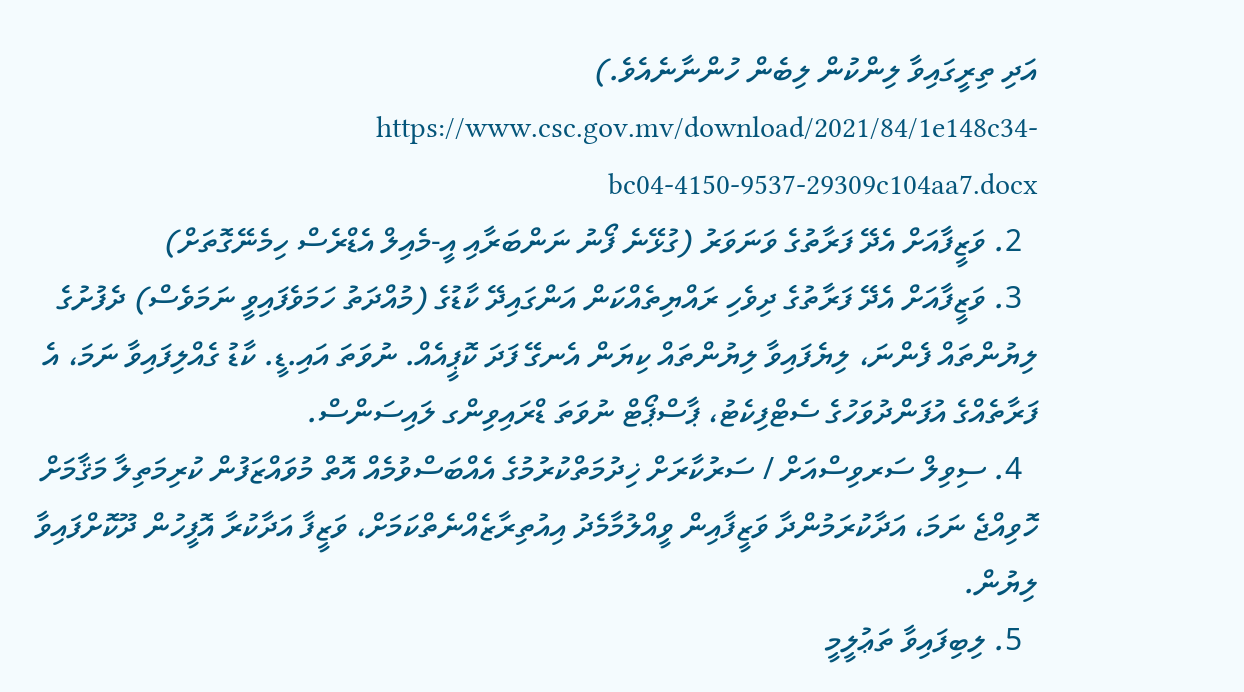އަދި ތިރީގައިވާ ލިންކުން ލިބެން ހުންނާނެއެވެ.) https://www.csc.gov.mv/download/2021/84/1e148c34-bc04-4150-9537-29309c104aa7.docx
  2. ވަޒީފާއަށް އެދޭ ފަރާތުގެ ވަނަވަރު (ގުޅޭނެ ފޯނު ނަންބަރާއި އީ-މެއިލް އެޑްރެސް ހިމެނޭގޮތަށް)
  3. ވަޒީފާއަށް އެދޭ ފަރާތުގެ ދިވެހި ރައްޔިތެއްކަން އަންގައިދޭ ކާޑުގެ (މުއްދަތު ހަމަވެފައިވީ ނަމަވެސް) ދެފުށުގެ ލިޔުންތައް ފެންނަ، ލިޔެފައިވާ ލިޔުންތައް ކިޔަން އެނގޭ ފަދަ ކޮޕީއެއް. ނުވަތަ އައި.ޑީ. ކާޑު ގެއްލިފައިވާ ނަމަ، އެ ފަރާތެއްގެ އުފަންދުވަހުގެ ސެޓްފިކެޓު، ޕާސްޕޯޓް ނުވަތަ ޑްރައިވިންގ ލައިސަންސް.
  4. ސިވިލް ސަރވިސްއަށް / ސަރުކާރަށް ޚިދުމަތްކުރުމުގެ އެއްބަސްވުމެއް އޮތް މުވައްޒަފުން ކުރިމަތިލާ މަޤާމަށް ހޮވިއްޖެ ނަމަ، އަދާކުރަމުންދާ ވަޒީފާއިން ވީއްލުމާމެދު އިއުތިރާޒެއްނެތްކަމަށް، ވަޒީފާ އަދާކުރާ އޮފީހުން ދޫކޮށްފައިވާ ލިޔުން.
  5. ލިބިފައިވާ ތަޢުލީމީ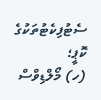ސެޓުފިކެޓުތަކުގެ ކޮޕީ؛
(ހ) މޯލްޑިވްސް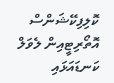ކޮލިފިކޭޝަންސް އޮތޯރިޓީއިން ލެވަލް ކަނޑައަޅައި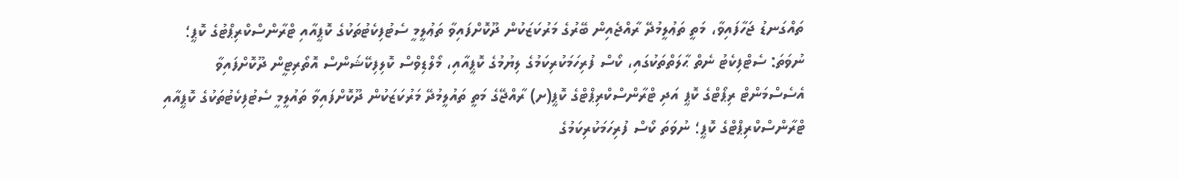ތައްގަނޑު ޖަހާފައިވާ، މަތީ ތަޢުލީމުދޭ ރާއްޖެއިން ބޭރުގެ މަރުކަޒަކުން ދޫކޮށްފައިވާ ތަޢުލީމީ ސެޓުފިކެޓުތަކުގެ ކޮޕީއާއި ޓްރާންސްކްރިޕްޓުގެ ކޮޕީ؛ ނުވަތަ: ސެޓްފިކެޓު ނެތް ޙާލަތްތަކުގައި، ކޯސް ފުރިހަމަކުރިކަމުގެ ލިޔުމުގެ ކޮޕީއާއި، މޯލްޑިވްސް ކޮލިފިކޭޝަންސް އޮތޯރިޓީން ދޫކޮށްފައިވާ އެސެސްމަންޓް ރިޕޯޓްގެ ކޮޕީ އަދި ޓްރާންސްކްރިޕްޓްގެ ކޮޕީ(ށ) ރާއްޖޭގެ މަތީ ތައުލީމުދޭ މަރުކަޒަކުން ދޫކޮށްފައިވާ ތައުލީމީ ސެޓުފިކެޓުތަކުގެ ކޮޕީއާއި ޓްރާންސްކްރިޕްޓްގެ ކޮޕީ؛ ނުވަތަ ކޯސް ފުރިހަމަކުރިކަމުގެ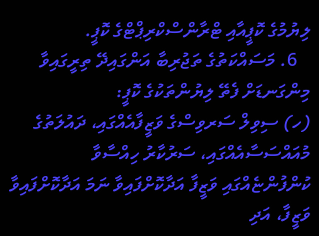ލިޔުމުގެ ކޮޕީއާއި ޓްރާންސްކްރިޕްޓްގެ ކޮޕީ.
   6. މަސައްކަތުގެ ތަޖުރިބާ އަންގައިދޭ ތިރީގައިވާ މިންގަނޑަށް ފެތޭ ލިޔުންތަކުގެ ކޮޕީ:
(ހ) ސިވިލް ސަރވިސްގެ ވަޒީފާއެއްގައި، ދައުލަތުގެ މުއައްސަސާއެއްގައި، ސަރުކާރު ހިއްސާވާ ކުންފުންޏެއްގައި ވަޒީފާ އަދާކޮށްފައިވާ ނަމަ އަދާކޮށްފައިވާ ވަޒީފާ، އަދި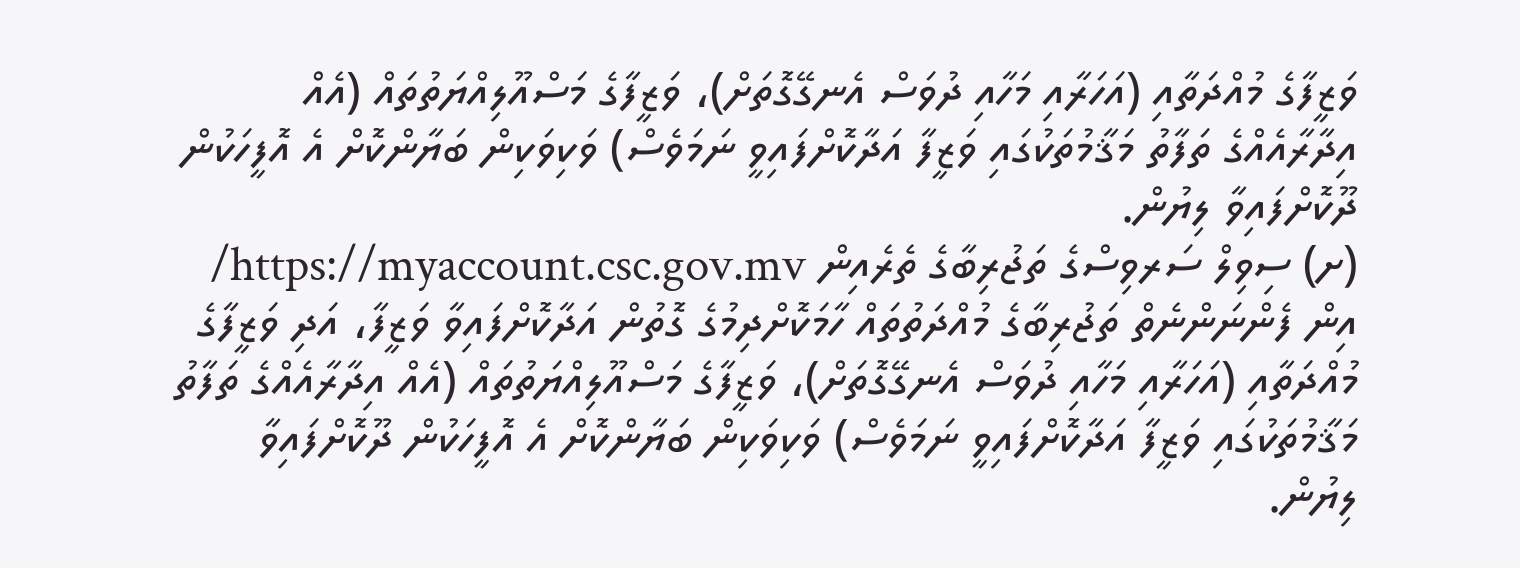ވަޒީފާގެ މުއްދަތާއި (އަހަރާއި މަހާއި ދުވަސް އެނގޭގޮތަށް)، ވަޒީފާގެ މަސްއޫލިއްޔަތުތައް (އެއް އިދާރާއެއްގެ ތަފާތު މަޤާމުތަކުގައި ވަޒީފާ އަދާކޮށްފައިވީ ނަމަވެސް) ވަކިވަކިން ބަޔާންކޮށް އެ އޮފީހަކުން ދޫކޮށްފައިވާ ލިޔުން.
(ށ) ސިވިލް ސަރވިސްގެ ތަޖުރިބާގެ ތެރެއިން https://myaccount.csc.gov.mv/ އިން ފެންނަންނެތް ތަޖުރިބާގެ މުއްދަތުތައް ހާމަކޮށްދިމުގެ ގޮތުން އަދާކޮށްފައިވާ ވަޒީފާ، އަދި ވަޒީފާގެ މުއްދަތާއި (އަހަރާއި މަހާއި ދުވަސް އެނގޭގޮތަށް)، ވަޒީފާގެ މަސްއޫލިއްޔަތުތައް (އެއް އިދާރާއެއްގެ ތަފާތު މަޤާމުތަކުގައި ވަޒީފާ އަދާކޮށްފައިވީ ނަމަވެސް) ވަކިވަކިން ބަޔާންކޮށް އެ އޮފީހަކުން ދޫކޮށްފައިވާ ލިޔުން.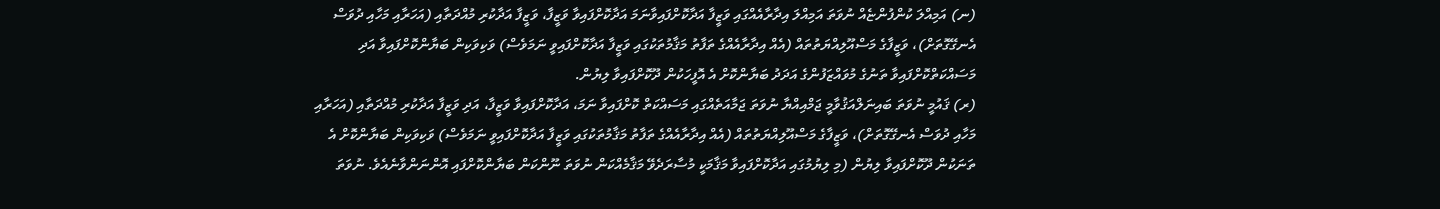(ނ) އަމިއްލަ ކުންފުންޏެއް ނުވަތަ އަމިއްލަ އިދާރާއެއްގައި ވަޒީފާ އަދާކޮށްފައިވާނަމަ އަދާކޮށްފައިވާ ވަޒީފާ، ވަޒީފާ އަދާކުރި މުއްދަތާއި (އަހަރާއި މަހާއި ދުވަސް އެނގޭގޮތަށް)، ވަޒީފާގެ މަސްއޫލިއްޔަތުތައް (އެއް އިދާރާއެއްގެ ތަފާތު މަޤާމުތަކުގައި ވަޒީފާ އަދާކޮށްފައިވީ ނަމަވެސް) ވަކިވަކިން ބަޔާންކޮށްފައިވާ އަދި މަސައްކަތްކޮށްފައިވާ ތަނުގެ މުވައްޒަފުންގެ އަދަދު ބަޔާންކޮށް އެ އޮފީހަކުން ދޫކޮށްފައިވާ ލިޔުން.
(ރ) ޤައުމީ ނުވަތަ ބައިނަލްއަޤުވާމީ ޖަމްއިއްޔާ ނުވަތަ ޖަމާއަތެއްގައި މަސައްކަތް ކޮށްފައިވާ ނަމަ، އަދާކޮށްފައިވާ ވަޒީފާ، އަދި ވަޒީފާ އަދާކުރި މުއްދަތާއި (އަހަރާއި މަހާއި ދުވަސް އެނގޭގޮތަށް)، ވަޒީފާގެ މަސްއޫލިއްޔަތުތައް (އެއް އިދާރާއެއްގެ ތަފާތު މަޤާމުތަކުގައި ވަޒީފާ އަދާކޮށްފައިވީ ނަމަވެސް) ވަކިވަކިން ބަޔާންކޮށް އެ ތަނަކުން ދޫކޮށްފައިވާ ލިޔުން (މި ލިޔުމުގައި އަދާކޮށްފައިވާ މަޤާމަކީ މުސާރަދެވޭ މަޤާމެއްކަން ނުވަތަ ނޫންކަން ބަޔާންކޮށްފައި އޮންނަންވާނެއެވެ. ނުވަތަ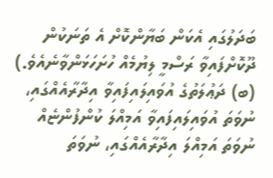ބަދަލުގައި އެކަން ބަޔާންކޮށް އެ ތަނަކުން ދޫކޮށްފައިވާ ރަސްމީ ލިޔުމެއް ހުށަހަޅަންވާނެއެވެ.)
(ބ) ދަޢުލަތުގެ އުވައިލައިފައިވާ އިދާރާއެއްގައި، ނުވަތަ އުވައިލައިފައިވާ އަމިއްލަ ކުންފުންޏެއް ނުވަތަ އަމިއްލަ އިދާރާއެއްގައި، ނުވަތަ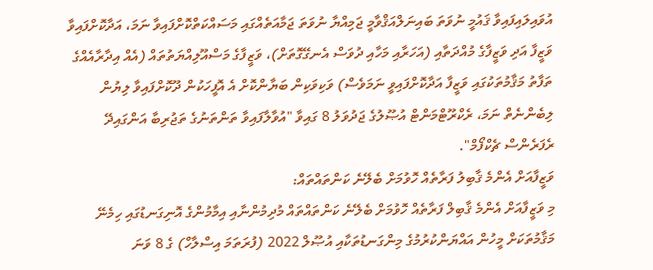އުވައިލައިފައިވާ ޤައުމީ ނުވަތަ ބައިނަލްއަޤްވާމީ ޖަމިއްޔާ ނުވަތަ ޖަމާއަތެއްގައި މަސައްކަތްކޮށްފައިވާ ނަމަ، އަދާކޮށްފައިވާ ވަޒީފާ އަދި ވަޒީފާގެ މުއްދަތާއި (އަހަރާއި މަހާއި ދުވަސް އެނގޭގޮތަށް)، ވަޒީފާގެ މަސްއޫލިއްޔަތުތައް (އެއް އިދާރާއެއްގެ ތަފާތު މަޤާމުތަކުގައި ވަޒީފާ އަދާކޮށްފައިވީ ނަމަވެސް) ވަކިވަކިން ބަޔާންކޮށް އެ އޮފީހަކުން ދޫކޮށްފައިވާ ލިޔުން ލިބެންނެތް ނަމަ، ރެކްރޫޓްމަންޓް އުޞޫލުގެ ޖަދުވަލު 8 ގައިވާ "އުވާލާފައިވާ ތަންތަނުގެ ތަޖުރިބާ އަންގައިދޭ ރެފަރެންސް ޗެކްފޯމް".
ވަޒީފާއަށް އެންމެ ޤާބިލު ފަރާތެއް ހޮވުމަށް ބެލޭނެ ކަންތައްތައް:
މި ވަޒީފާއަށް އެންމެ ޤާބިލް ފަރާތެއް ހޮވުމަށް ބެލޭނެ ކަންތައްތައް މުދިމުންނާއި އިމާމުންގެ އޮނިގަނޑުގައި ހިމެނޭ މަޤާމުތަކަށް މީހުން އައްޔަންކުރުމުގެ މިންގަނޑުތަކާއި އުޞޫލް 2022 (ފުރަތަމަ އިސްލާހް) ގެ 8 ވަނަ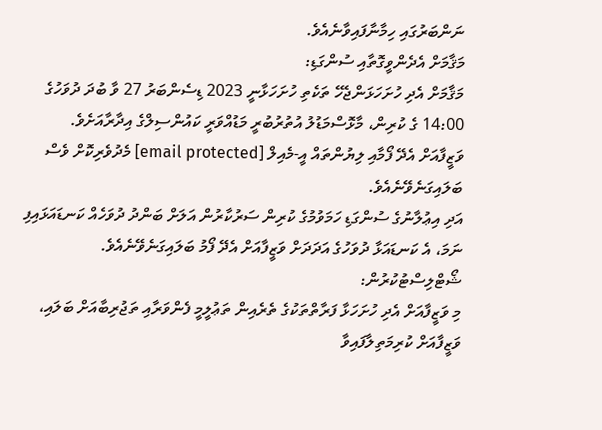ނަންބަރުގައި ހިމާނާފައިވާނެއެވެ.
މަޤާމަށް އެދެންވީގޮތާއި ސުންގަޑި:
މަޤާމަށް އެދި ހުށަހަޅަންޖެހޭ ތަކެތި ހުށަހަޅާނީ 2023 ޑިސެންބަރު 27 ވާ ބުދަ ދުވަހުގެ 14:00 ގެ ކުރިން، މާޅޮސްމަޑުލު އުތުރުބުރީ މަޑުއްވަރީ ކައުންސިލްގެ އިދާރާއަށެވެ. ވަޒީފާއަށް އެދޭ ފޯމާއި ލިޔުންތައް އީ-މެއިލް [email protected] މެދުވެރިކޮށް ވެސް ބަލައިގަނެވޭނެއެވެ.
އަދި އިޢުލާނުގެ ސުންގަޑި ހަމަވުމުގެ ކުރިން ސަރުކާރުން އަލަށް ބަންދު ދުވަހެއް ކަނޑައަޅައިފި ނަމަ، އެ ކަނޑައަޅާ ދުވަހުގެ އަދަދަށް ވަޒީފާއަށް އެދޭ ފޯމު ބަލައިގަނެވޭނެއެވެ.
ޝޯޓްލިސްޓުކުރުން:
މި ވަޒީފާއަށް އެދި ހުށަހަޅާ ފަރާތްތަކުގެ ތެރެއިން ތަޢުލީމީ ފެންވަރާއި ތަޖުރިބާއަށް ބަލައި، ވަޒީފާއަށް ކުރިމަތިލާފައިވާ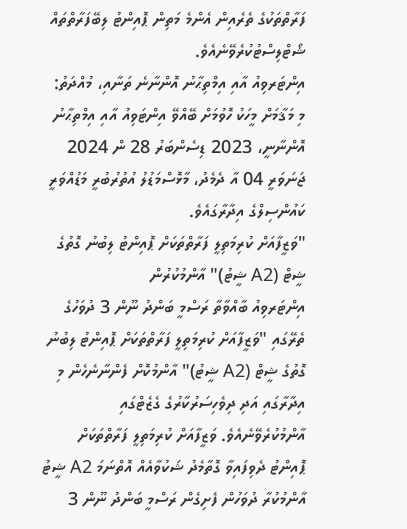ފަރާތްތަކުގެ ތެރެއިން އެންމެ މަތިން ޕޮއިންޓު ލިބޭފަރާތްތައް ޝޯޓްލިސްޓުކުރެވޭނެއެވެ.
އިންޓަރވިއު އާއި އިމްތިޙާނު އޮންނާނެ ތަނާއި، މުއްދަތު:
މި މަޤާމަށް މީހަކު ހޮވުމަށް ބޭއްވޭ އިންޓަވިއު އާއި އިމްތިޙާނު އޮންނާނީ، 2023 ޑިސެންބަރު 28 ން 2024 ޖަނަވަރީ 04 އާ ދެމެދު، މާޅޮސްމަޑުލު އުތުރުބުރީ މަޑުއްވަރީ ކައުންސިލްގެ އިދާރާގައެވެ.
"ވަޒީފާއަށް ކުރިމަތިލީ ފަރާތްތަކަށް ޕޮއިންޓު ލިބުނު ގޮތުގެ ޝީޓް (A2 ޝީޓު)" އާންމުކުރުން
އިންޓަރވިއު ބާއްވާތާ ރަސްމީ ބަންދު ނޫން 3 ދުވަހުގެ ތެރޭގައި "ވަޒީފާއަށް ކުރިމަތިލީ ފަރާތްތަކަށް ޕޮއިންޓު ލިބުނު ގޮތުގެ ޝީޓް (A2 ޝީޓު)" އާންމުކޮށް ފެންނާނެހެން މި އިދާރާގައި އަދި ދިވެހިސަރުކާރުގެ ގެޒެޓްގައި އާންމުކުރެވޭނެއެވެ. ވަޒީފާއަށް ކުރިމަތިލީ ފަރާތްތަކަށް ޕޮއިންޓު ދެވިފައިވާ ގޮތާމެދު ޝަކުވާއެއް އޮތްނަމަ A2 ޝީޓު އާންމުކުރާ ދުވަހުން ފެށިގެން ރަސްމީ ބަންދު ނޫން 3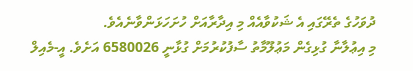ދުވަހުގެ ތެރޭގައި އެ ޝަކުވާއެއް މި އިދާރާއަށް ހުށަހަޅަންވާނެއެވެ.
މި އިޢުލާނާ ގުޅިގެން މަޢުލޫމާތު ސާފުކުރުމަށް ގުޅާނީ 6580026 އަށެވެ. އީ-މެއިލް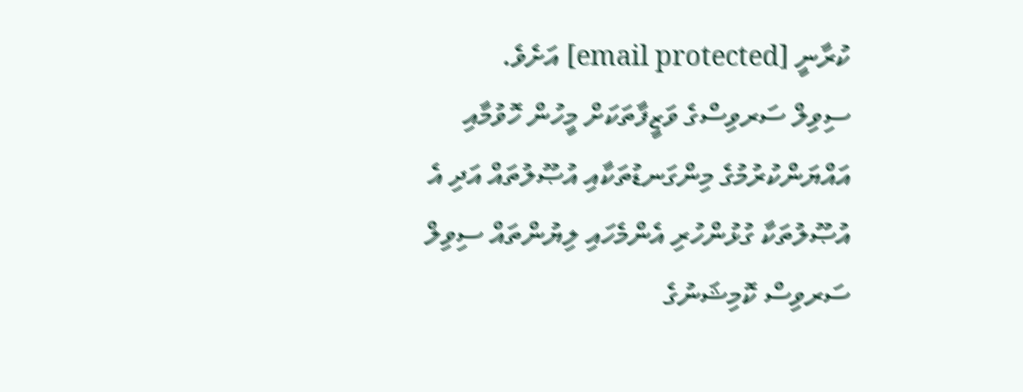ކުރާނީ [email protected] އަށެވެ.
ސިވިލް ސަރވިސްގެ ވަޒީފާތަކަށް މީހުން ހޮވުމާއި އައްޔަންކުރުމުގެ މިންގަނޑުތަކާއި އުޞޫލުތައް އަދި އެ އުޞޫލުތަކާ ގުޅުންހުރި އެންމެހައި ލިޔުންތައް ސިވިލް ސަރވިސް ކޮމިޝަނުގެ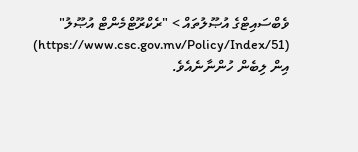ވެބްސައިޓްގެ އުޞޫލުތައް > "ރެކްރޫޓްމެންޓް އުޞޫލު" (https://www.csc.gov.mv/Policy/Index/51) އިން ލިބެން ހުންނާނެއެވެ.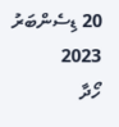20 ޑިސެންބަރު 2023
ހޯދާ